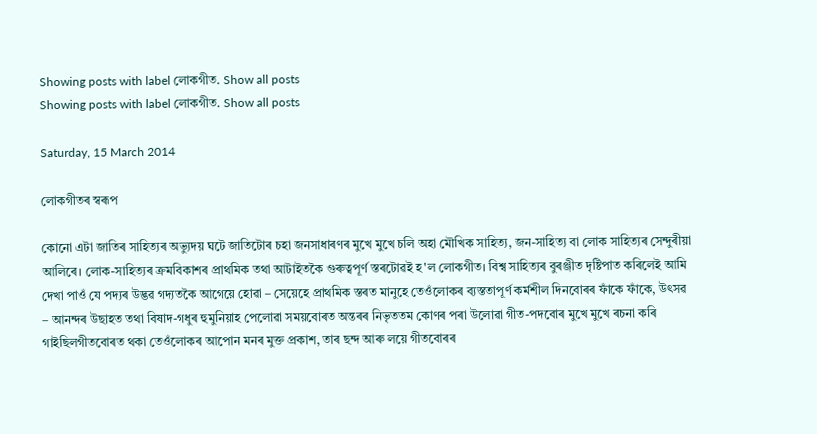Showing posts with label লোকগীত. Show all posts
Showing posts with label লোকগীত. Show all posts

Saturday, 15 March 2014

লোকগীতৰ স্বৰূপ

কোনো এটা জাতিৰ সাহিত্যৰ অভ্যুদয় ঘটে জাতিটোৰ চহা জনসাধাৰণৰ মুখে মুখে চলি অহা মৌখিক সাহিত্য, জন-সাহিত্য বা লোক সাহিত্যৰ সেন্দুৰীয়া আলিৰে। লোক-সাহিত্যৰ ক্ৰমবিকাশৰ প্ৰাথমিক তথা আটাইতকৈ গুৰুত্বপূৰ্ণ স্তৰটোৱই হ'ল লোকগীত। বিশ্ব সাহিত্যৰ বুৰঞ্জীত দৃষ্টিপাত কৰিলেই আমি দেখা পাওঁ যে পদ্যৰ উদ্ভৱ গদ্যতকৈ আগেয়ে হোৱা – সেয়েহে প্ৰাথমিক স্তৰত মানুহে তেওঁলোকৰ ব্যস্ততাপূৰ্ণ কৰ্মশীল দিনবোৰৰ ফাঁকে ফাঁকে, উৎসৱ – আনন্দৰ উছাহত তথা বিষাদ-গধুৰ হুমুনিয়াহ পেলোৱা সময়বোৰত অন্তৰৰ নিভৃততম কোণৰ পৰা উলোৱা গীত-পদবোৰ মুখে মুখে ৰচনা কৰি গাইছিলগীতবোৰত থকা তেওঁলোকৰ আপোন মনৰ মুক্ত প্ৰকাশ, তাৰ ছন্দ আৰু লয়ে গীতবোৰৰ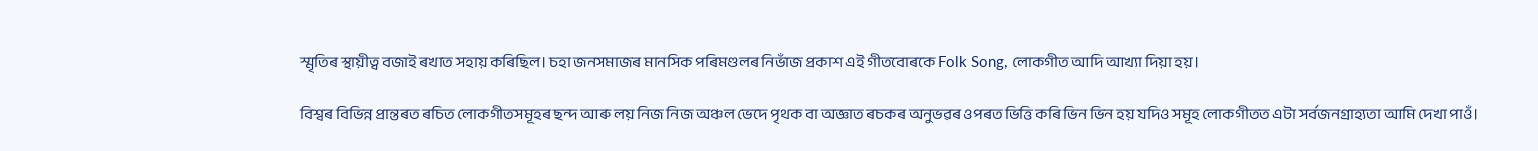স্মৃতিৰ স্থায়ীত্ব বজাই ৰখাত সহায় কৰিছিল। চহা জনসমাজৰ মানসিক পৰিমণ্ডলৰ নিভাঁজ প্ৰকাশ এই গীতবোৰকে Folk Song, লোকগীত আদি আখ্যা দিয়া হয়।

বিশ্বৰ বিভিন্ন প্ৰান্তৰত ৰচিত লোকগীতসমূহৰ ছন্দ আৰু লয় নিজ নিজ অঞ্চল ভেদে পৃথক বা অজ্ঞাত ৰচকৰ অনুভৱৰ ওপৰত ভিত্তি কৰি ভিন ভিন হয় যদিও সমূহ লোকগীতত এটা সৰ্বজনগ্ৰাহ্যতা আমি দেখা পাওঁ।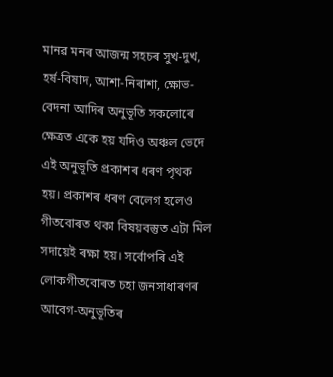মানৱ মনৰ আজন্ম সহচৰ সুখ-দুখ, হৰ্ষ-বিষাদ, আশা-নিৰাশা, ক্ষোভ-বেদনা আদিৰ অনুভূতি সকলোৰে ক্ষেত্ৰত একে হয় যদিও অঞ্চল ভেদে এই অনুভূতি প্ৰকাশৰ ধৰণ পৃথক হয়। প্ৰকাশৰ ধৰণ বেলেগ হলেও গীতবোৰত থকা বিষয়বস্তুত এটা মিল সদায়েই ৰক্ষা হয়। সৰ্বোপৰি এই লোকগীতবোৰত চহা জনসাধাৰণৰ আবেগ-অনুভূতিৰ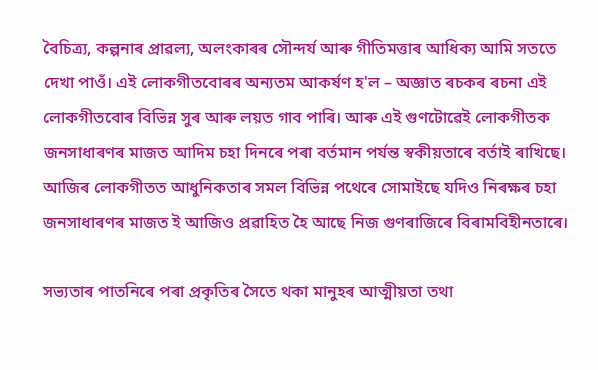বৈচিত্ৰ্য, কল্পনাৰ প্ৰাৱল্য, অলংকাৰৰ সৌন্দৰ্য আৰু গীতিমত্তাৰ আধিক্য আমি সততে দেখা পাওঁ। এই লোকগীতবোৰৰ অন্যতম আকৰ্ষণ হ'ল – অজ্ঞাত ৰচকৰ ৰচনা এই লোকগীতবোৰ বিভিন্ন সুৰ আৰু লয়ত গাব পাৰি। আৰু এই গুণটোৱেই লোকগীতক জনসাধাৰণৰ মাজত আদিম চহা দিনৰে পৰা বৰ্তমান পৰ্যন্ত স্বকীয়তাৰে বৰ্তাই ৰাখিছে। আজিৰ লোকগীতত আধুনিকতাৰ সমল বিভিন্ন পথেৰে সোমাইছে যদিও নিৰক্ষৰ চহা জনসাধাৰণৰ মাজত ই আজিও প্ৰৱাহিত হৈ আছে নিজ গুণৰাজিৰে বিৰামবিহীনতাৰে।

সভ্যতাৰ পাতনিৰে পৰা প্ৰকৃতিৰ সৈতে থকা মানুহৰ আত্মীয়তা তথা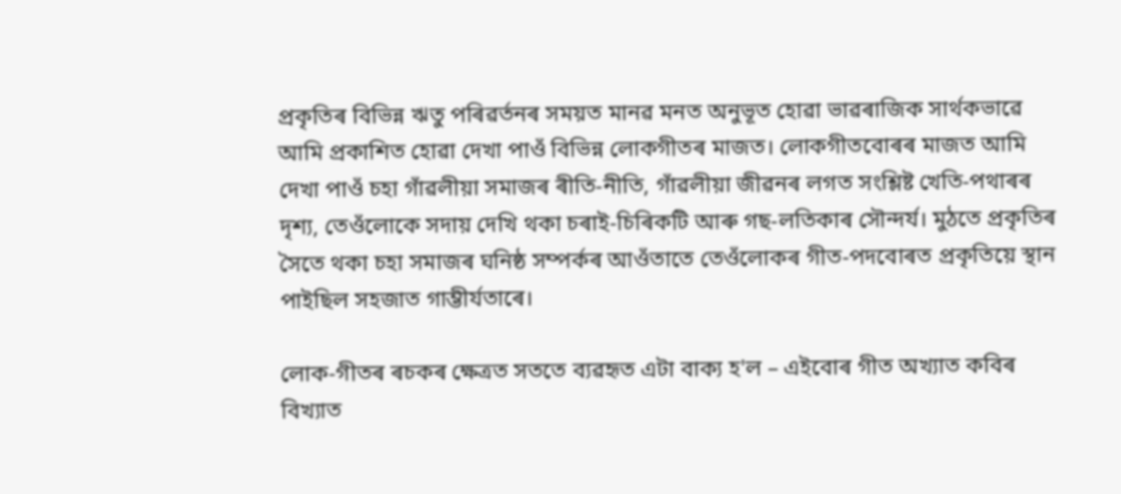প্ৰকৃতিৰ বিভিন্ন ঋতু পৰিৱৰ্তনৰ সময়ত মানৱ মনত অনুভূত হোৱা ভাৱৰাজিক সাৰ্থকভাৱে আমি প্ৰকাশিত হোৱা দেখা পাওঁ বিভিন্ন লোকগীতৰ মাজত। লোকগীতবোৰৰ মাজত আমি দেখা পাওঁ চহা গাঁৱলীয়া সমাজৰ ৰীতি-নীতি, গাঁৱলীয়া জীৱনৰ লগত সংশ্লিষ্ট খেতি-পথাৰৰ দৃশ্য, তেওঁলোকে সদায় দেখি থকা চৰাই-চিৰিকটি আৰু গছ-লতিকাৰ সৌন্দৰ্য। মুঠতে প্ৰকৃতিৰ সৈতে থকা চহা সমাজৰ ঘনিষ্ঠ সম্পৰ্কৰ আওঁতাতে তেওঁলোকৰ গীত-পদবোৰত প্ৰকৃতিয়ে স্থান পাইছিল সহজাত গাম্ভীৰ্যতাৰে।

লোক-গীতৰ ৰচকৰ ক্ষেত্ৰত সততে ব্যৱহৃত এটা বাক্য হ'ল – এইবোৰ গীত অখ্যাত কবিৰ বিখ্যাত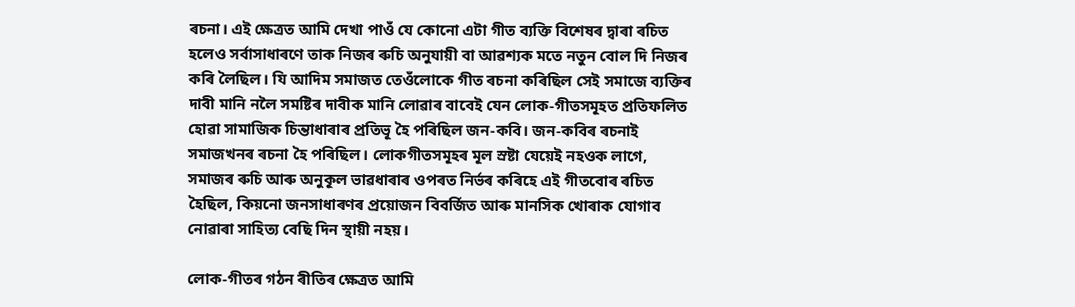ৰচনা। এই ক্ষেত্ৰত আমি দেখা পাওঁ যে কোনো এটা গীত ব্যক্তি বিশেষৰ দ্বাৰা ৰচিত হলেও সৰ্বাসাধাৰণে তাক নিজৰ ৰুচি অনুযায়ী বা আৱশ্যক মতে নতুন বোল দি নিজৰ কৰি লৈছিল। যি আদিম সমাজত তেওঁলোকে গীত ৰচনা কৰিছিল সেই সমাজে ব্যক্তিৰ দাবী মানি নলৈ সমষ্টিৰ দাবীক মানি লোৱাৰ বাবেই যেন লোক-গীতসমূহত প্ৰতিফলিত হোৱা সামাজিক চিন্তাধাৰাৰ প্ৰতিভূ হৈ পৰিছিল জন-কবি। জন-কবিৰ ৰচনাই সমাজখনৰ ৰচনা হৈ পৰিছিল। লোকগীতসমূহৰ মূল স্ৰষ্টা যেয়েই নহওক লাগে, সমাজৰ ৰুচি আৰু অনুকূল ভাৱধাৰাৰ ওপৰত নিৰ্ভৰ কৰিহে এই গীতবোৰ ৰচিত হৈছিল, কিয়নো জনসাধাৰণৰ প্ৰয়োজন বিবৰ্জিত আৰু মানসিক খোৰাক যোগাব নোৱাৰা সাহিত্য বেছি দিন স্থায়ী নহয়।

লোক-গীতৰ গঠন ৰীতিৰ ক্ষেত্ৰত আমি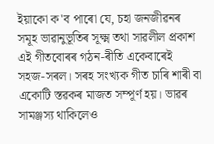ইয়াকো ক'ব পাৰো যে, চহা জনজীৱনৰ সমূহ ভাৱানুভূতিৰ সূক্ষ্ম তথা সাৱলীল প্ৰকাশ এই গীতবোৰৰ গঠন-ৰীতি একেবাৰেই সহজ-সৰল। সৰহ সংখ্যক গীত চাৰি শাৰী বা একোটি স্তৱকৰ মাজত সম্পূৰ্ণ হয়। ভাৱৰ সামঞ্জস্য থাকিলেও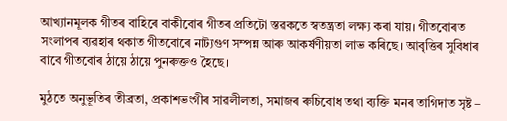আখ্যানমূলক গীতৰ বাহিৰে বাকীবোৰ গীতৰ প্ৰতিটো স্তৱকতে স্বতন্ত্ৰতা লক্ষ্য কৰা যায়। গীতবোৰত সংলাপৰ ব্যৱহাৰ থকাত গীতবোৰে নাট্যগুণ সম্পন্ন আৰু আকৰ্ষণীয়তা লাভ কৰিছে। আবৃত্তিৰ সুবিধাৰ বাবে গীতবোৰ ঠায়ে ঠায়ে পুনৰুক্তও হৈছে।

মুঠতে অনুভূতিৰ তীব্ৰতা, প্ৰকাশভংগীৰ সাৱলীলতা, সমাজৰ ৰুচিবোধ তথা ব্যক্তি মনৰ তাগিদাত সৃষ্ট –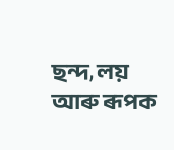ছন্দ, লয় আৰু ৰূপক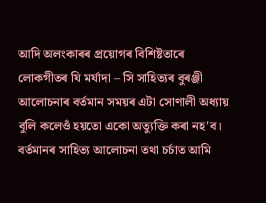আদি অলংকাৰৰ প্ৰয়োগৰ বিশিষ্টতাৰে লোকগীতৰ যি মৰ্যাদা – সি সাহিত্যৰ বুৰঞ্জী আলোচনাৰ বৰ্তমান সময়ৰ এটা সোণালী অধ্যায় বুলি কলেওঁ হয়তো একো অত্যুক্তি কৰা নহ'ব। বৰ্তমানৰ সাহিত্য আলোচনা তথা চৰ্চাত আমি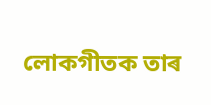লোকগীতক তাৰ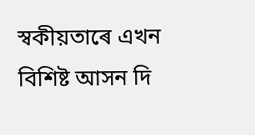স্বকীয়তাৰে এখন বিশিষ্ট আসন দি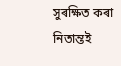সুৰক্ষিত কৰা নিতান্তই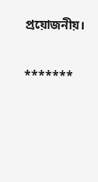প্ৰয়োজনীয়।

*******